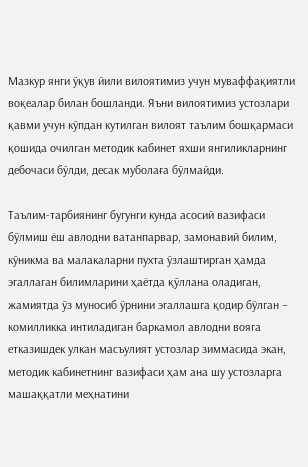Мазкур янги ўқув йили вилоятимиз учун муваффақиятли воқеалар билан бошланди. Яъни вилоятимиз устозлари қавми учун кўпдан кутилган вилоят таълим бошқармаси қошида очилган методик кабинет яхши янгиликларнинг дебочаси бўлди, десак муболаға бўлмайди.

Таълим-тарбиянинг бугунги кунда асосий вазифаси бўлмиш ёш авлодни ватанпарвар, замонавий билим, кўникма ва малакаларни пухта ўзлаштирган ҳамда эгаллаган билимларини ҳаётда қўллана оладиган, жамиятда ўз муносиб ўрнини эгаллашга қодир бўлган – комилликка интиладиган баркамол авлодни вояга етказишдек улкан масъулият устозлар зиммасида экан, методик кабинетнинг вазифаси ҳам ана шу устозларга машаққатли меҳнатини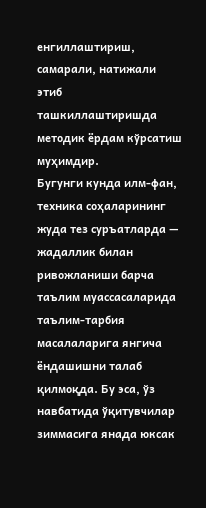енгиллаштириш, самарали, натижали этиб ташкиллаштиришда методик ёрдам кўрсатиш муҳимдир.
Бугунги кунда илм-фан, техника соҳаларининг жуда тез суръатларда — жадаллик билан ривожланиши барча таълим муассасаларида таълим-тарбия масалаларига янгича ёндашишни талаб қилмоқда. Бу эса, ўз навбатида ўқитувчилар зиммасига янада юксак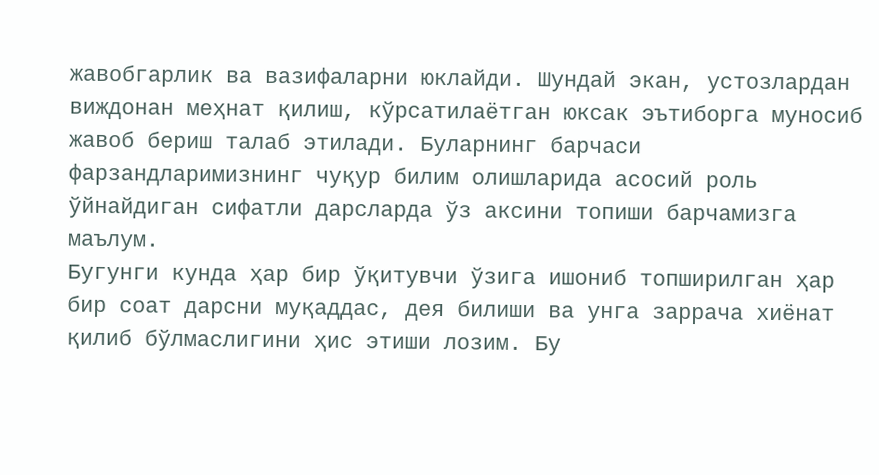жавобгарлик ва вазифаларни юклайди. Шундай экан, устозлардан виждонан меҳнат қилиш, кўрсатилаётган юксак эътиборга муносиб жавоб бериш талаб этилади. Буларнинг барчаси фарзандларимизнинг чуқур билим олишларида асосий роль ўйнайдиган сифатли дарсларда ўз аксини топиши барчамизга маълум.
Бугунги кунда ҳар бир ўқитувчи ўзига ишониб топширилган ҳар бир соат дарсни муқаддас, дея билиши ва унга заррача хиёнат қилиб бўлмаслигини ҳис этиши лозим. Бу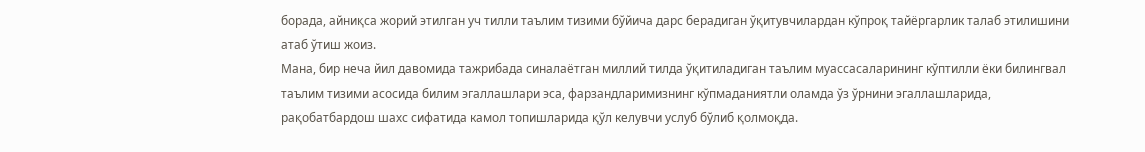борада, айниқса жорий этилган уч тилли таълим тизими бўйича дарс берадиган ўқитувчилардан кўпроқ тайёргарлик талаб этилишини атаб ўтиш жоиз.
Мана, бир неча йил давомида тажрибада синалаётган миллий тилда ўқитиладиган таълим муассасаларининг кўптилли ёки билингвал таълим тизими асосида билим эгаллашлари эса, фарзандларимизнинг кўпмаданиятли оламда ўз ўрнини эгаллашларида, рақобатбардош шахс сифатида камол топишларида қўл келувчи услуб бўлиб қолмоқда.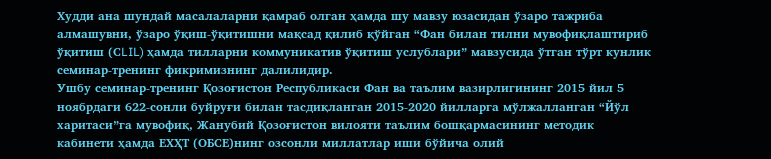Худди ана шундай масалаларни қамраб олган ҳамда шу мавзу юзасидан ўзаро тажриба алмашувни, ўзаро ўқиш-ўқитишни мақсад қилиб қўйган “Фан билан тилни мувофиқлаштириб ўқитиш (СLIL) ҳамда тилларни коммуникатив ўқитиш услублари” мавзусида ўтган тўрт кунлик семинар-тренинг фикримизнинг далилидир.
Ушбу семинар-тренинг Қозоғистон Республикаси Фан ва таълим вазирлигининг 2015 йил 5 ноябрдаги 622-сонли буйруғи билан тасдиқланган 2015-2020 йилларга мўлжалланган “Йўл харитаси”га мувофиқ, Жанубий Қозоғистон вилояти таълим бошқармасининг методик кабинети ҳамда ЕХҲТ (ОБСЕ)нинг озсонли миллатлар иши бўйича олий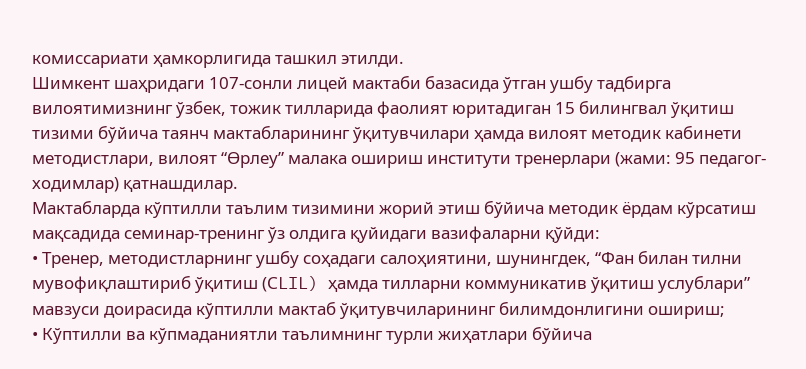комиссариати ҳамкорлигида ташкил этилди.
Шимкент шаҳридаги 107-сонли лицей мактаби базасида ўтган ушбу тадбирга вилоятимизнинг ўзбек, тожик тилларида фаолият юритадиган 15 билингвал ўқитиш тизими бўйича таянч мактабларининг ўқитувчилари ҳамда вилоят методик кабинети методистлари, вилоят “Өрлеу” малака ошириш институти тренерлари (жами: 95 педагог-ходимлар) қатнашдилар.
Мактабларда кўптилли таълим тизимини жорий этиш бўйича методик ёрдам кўрсатиш мақсадида семинар-тренинг ўз олдига қуйидаги вазифаларни қўйди:
• Тренер, методистларнинг ушбу соҳадаги салоҳиятини, шунингдек, “Фан билан тилни мувофиқлаштириб ўқитиш (СLIL) ҳамда тилларни коммуникатив ўқитиш услублари” мавзуси доирасида кўптилли мактаб ўқитувчиларининг билимдонлигини ошириш;
• Кўптилли ва кўпмаданиятли таълимнинг турли жиҳатлари бўйича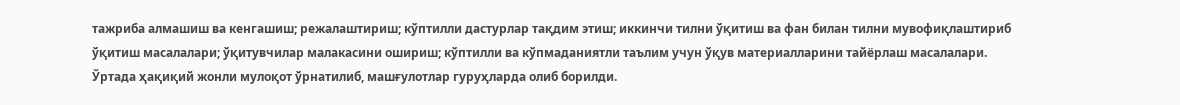тажриба алмашиш ва кенгашиш; режалаштириш; кўптилли дастурлар тақдим этиш; иккинчи тилни ўқитиш ва фан билан тилни мувофиқлаштириб ўқитиш масалалари; ўқитувчилар малакасини ошириш; кўптилли ва кўпмаданиятли таълим учун ўқув материалларини тайёрлаш масалалари.
Ўртада ҳақиқий жонли мулоқот ўрнатилиб, машғулотлар гуруҳларда олиб борилди.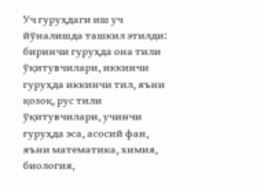Уч гуруҳдаги иш уч йўналишда ташкил этилди: биринчи гуруҳда она тили ўқитувчилари, иккинчи гуруҳда иккинчи тил, яъни қозоқ, рус тили ўқитувчилари, учинчи гуруҳда эса, асосий фан, яъни математика, химия, биология,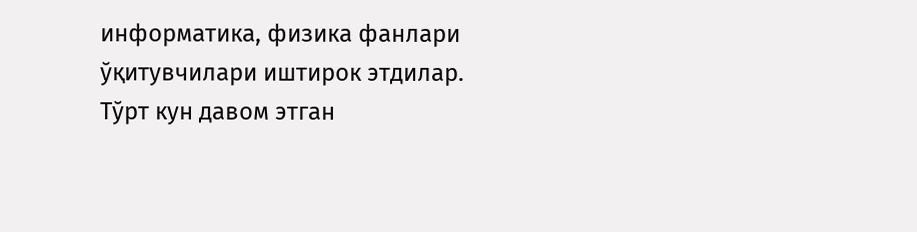информатика, физика фанлари ўқитувчилари иштирок этдилар.
Тўрт кун давом этган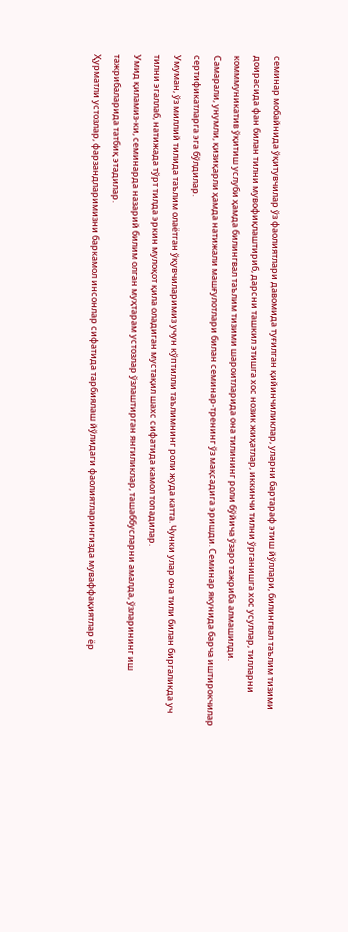семинар мобайнида ўқитувчилар ўз фаолиятлари давомида туғилган қийинчиликлар, уларни бартараф этиш йўллари, билингвал таълим тизими доирасида фан билан тилни мувофиқлаштириб, дарсни ташкил этишга хос нозик жиҳатлар, иккинчи тилни ўрганишга хос усуллар, тилларни комммуникатив ўқитиш услуби ҳамда билингвал таълим тизими шароитларида она тилининг роли бўйича ўзаро тажриба алмашилди.
Самарали, унумли, қизиқарли ҳамда натижали машғулотлари билан семинар-тренинг ўз мақсадига эришди. Семинар якунида барча иштирокчилар сертификатларга эга бўлдилар.
Умуман, ўз миллий тилида таълим олаётган ўқувчиларимиз учун кўптилли таълимнинг роли жуда катта. Чунки улар она тили билан биргаликда уч тилни эгаллаб, натижада тўрт тилда эркин мулоқот қила оладиган мустақил шахс сифатида камол топадилар.
Умид қиламиз-ки, семинарда назарий билим олган муҳтарам устозлар ўзлаштирган янгиликлар, ташаббусларни амалда, ўзларининг иш тажрибаларида татбиқ этадилар.
Ҳурматли устозлар, фарзандларимизни баркамол инсонлар сифатида тарбиялаш йўлидаги фаолиятларингизда муваффақиятлар ёр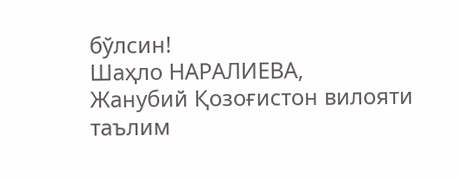бўлсин!
Шаҳло НАРАЛИЕВА,
Жанубий Қозоғистон вилояти таълим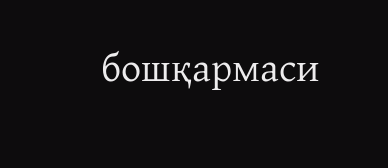бошқармаси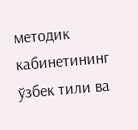методик кабинетининг
ўзбек тили ва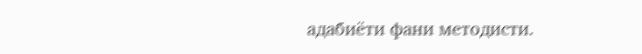адабиёти фани методисти.